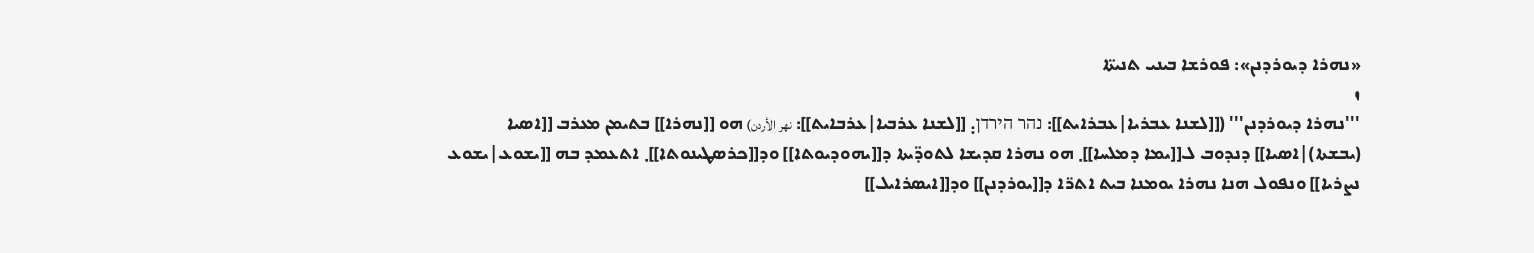«ܢܗܪܐ ܕܝܘܪܕܢܢ»: ܦܘܪܫܐ ܒܝܢܝ ܬܢܝܬ̈ܐ
ܙ
'''ܢܗܪܐ ܕܝܘܪܕܢܢ''' ([[ܠܫܢܐ ܥܒܪܝܐ|ܥܒܪܐܝܬ]]: נהר הירדן܄ [[ܠܫܢܐ ܥܪܒܝܐ|ܥܪܒܐܝܬ]]: نهر الأردن) ܗܘ [[ܢܗܪܐ]] ܒܬܝܡܢ ܡܥܪܒ [[ܐܣܝܐ (ܝܒܫܬܐ)|ܐܣܝܐ]] ܕܢܕܘܒ ܠ[[ܝܡܐ ܕܡܠܚܐ]]܂ ܗܘ ܢܗܪܐ ܩܕܝܫܐ ܠܬܘܕ̈ܝܬܐ ܕ[[ܝܗܘܕܝܘܬܐ]] ܘܕ[[ܟܪܣܛܝܢܘܬܐ]]܂ ܐܬܥܡܕ ܒܗ [[ܝܫܘܥ|ܝܫܘܥ ܢܨܪܝܐ]] ܘܢܦܘܠ ܗܢܐ ܢܗܪܐ ܝܘܡܢܐ ܒܝܬ ܐܬܪ̈ܐ ܕ[[ܝܘܪܕܢܢ]] ܘܕ[[ܐܝܣܪܐܝܠ]]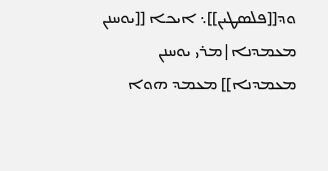ܘܕ[[ܦܠܣܛܝܢ]]܆ ܐܝܟܐ [[ܝܘܚܢܢ ܡܥܡܕܢܐ|ܡܪܝ ܝܘܚܢܢ ܡܥܡܕܢܐ]] ܡܥܡܕ ܗܘܐ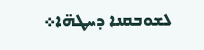ܠܫܘܒܩܢܐ ܕܚܛܗ̈ܐ܀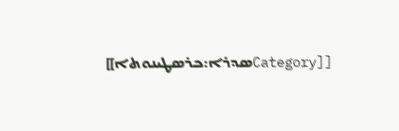[[Categoryܣܕܪܐ:ܟܪܣܛܝܢܘܬܐ]]